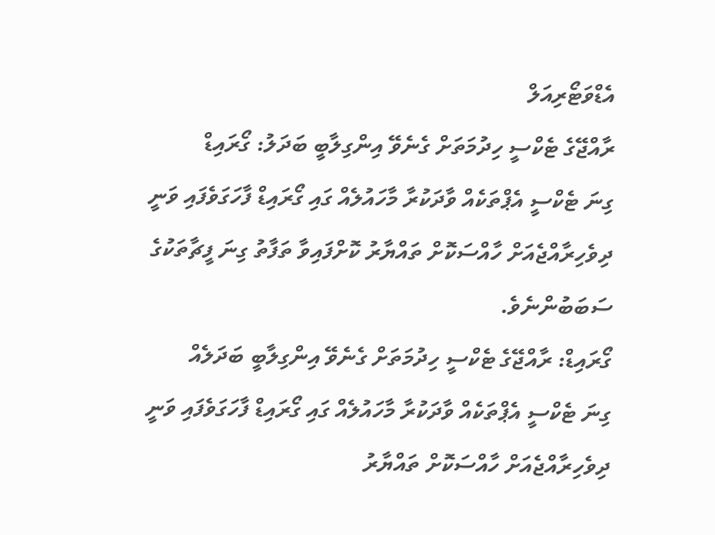އެޑްވަޓޯރިއަލް
ރާއްޖޭގެ ޓެކްސީ ހިދުމަތަށް ގެނެވޭ އިންގިލާބީ ބަދަލު: ގޯރައިޑް
ގިނަ ޓެކްސީ އެޕްތަކެއް ވާދަކުރާ މާހައުލެއް ގައި ގޯރައިޑް ފާހަގަވެފައި ވަނީ ދިވެހިރާއްޖެއަށް ހާއްސަކޮށް ތައްޔާރު ކޮށްފައިވާ ތަފާތު ގިނަ ފީޗާތަކުގެ ސަބަބުންނެވެ.
ގޯރައިޑް: ރާއްޖޭގެ ޓެކްސީ ހިދުމަތަށް ގެނެވޭ އިންގިލާބީ ބަދަލެއް
ގިނަ ޓެކްސީ އެޕްތަކެއް ވާދަކުރާ މާހައުލެއް ގައި ގޯރައިޑް ފާހަގަވެފައި ވަނީ ދިވެހިރާއްޖެއަށް ހާއްސަކޮށް ތައްޔާރު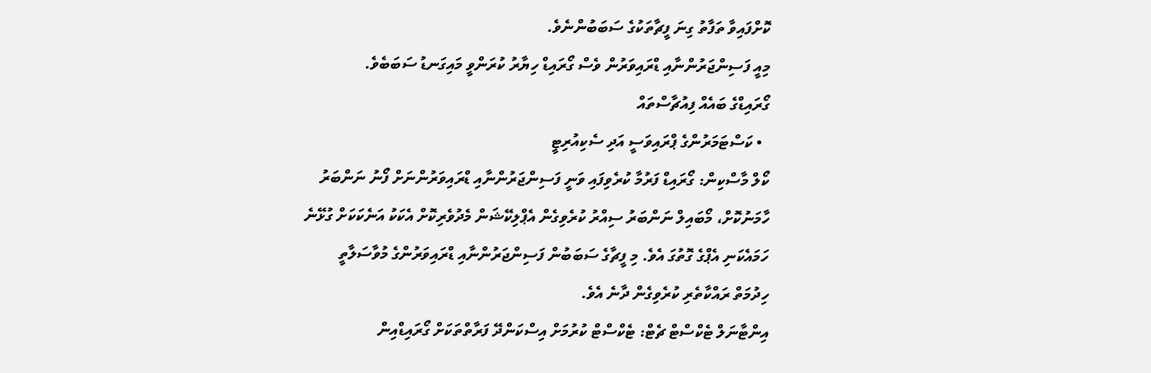ކޮށްފައިވާ ތަފާތު ގިނަ ފީޗާތަކުގެ ސަބަބުންނެވެ.
މިއީ ފަސިންޖަރުންނާއި ޑްރައިވަރުން ވެސް ގޯރައިޑް ހިޔާރު ކުރަންވީ މައިގަނޑު ސަބަބެވެ.
ގޯރައިޑްގެ ބައެއް ފިއުޗާސްތައް
  • ކަސްޓަމަރުންގެ ޕްރައިވަސީ އަދި ސެކިއުރިޓީ
ކޯލް މާސްކިން: ގޯރައިޑް ފަރުމާ ކުރެވިފައި ވަނީ ފަސިންޖަރުންނާއި ޑްރައިވަރުންނަށް ފޯނު ނަންބަރު ހާމަނުކޮށް، މޯބައިލް ނަންބަރު ސިއްރު ކުރެވިގެން އެޕްލިކޭޝަން މެދުވެރިކޮށް އެކަކު އަނެކަކަށް ގުޅޭނެ ހަމައެކަނި އެޕްގެ ގޮތުގަ އެވެ. މި ފީޗާގެ ސަބަބުން ފަސިންޖަރުންނާއި ޑްރައިވަރުންގެ މުވާސަލާތީ ހިދުމަތް ރައްކާތެރި ކުރެވިގެން ދާނެ އެވެ.
އިންޓާނަލް ޓެކްސްޓް ޗެޓް: ޓެކްސްޓް ކުރުމަށް އިސްކަންދޭ ފަރާތްތަކަށް ގޯރައިޑްއިން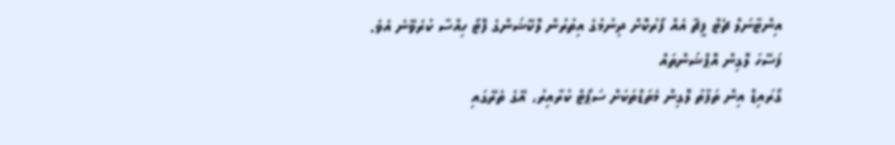އިންޓާނަލް ޗެޓް ފީޗާ އެއް ފޯރުކޮށް ދިނުމުގެ އިތުރުން ލޮކޭޝަންގެ ފޮޓޯ ހިއްސާ ކުރެވޭނެ އެވެ.
ފަސޭހަ ލޮގިން އޮޕްޝަންތައް
ގޯރައިޑް އިން ތަފާތު ލޮގިން މެތަޑްތަކަށް ސަޕޯޓް ކުރާއިރު، އޭގެ ތެރޭގައި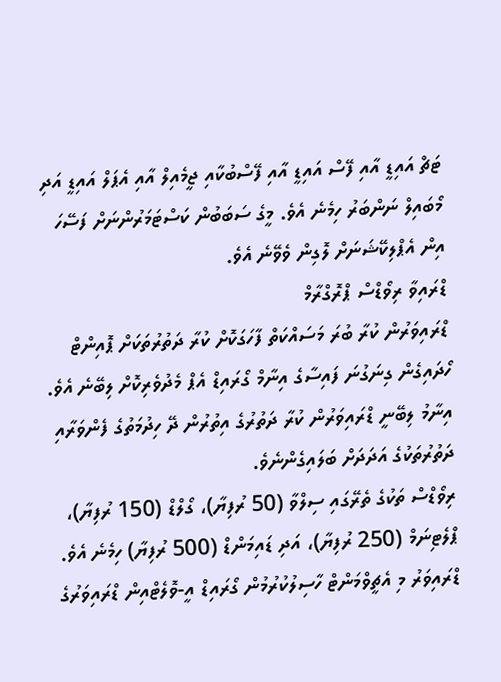ޓަޗް އައިޑީ އާއި ފޭސް އައިޑީ އާއި ފޭސްބުކާއި ޖީމެއިލް އާއި އެޕަލް އައިޑީ އަދި މޯބައިލް ނަންބަރު ހިމެނެ އެވެ. މީގެ ސަބަބުން ކަސްޓަމަރުންނަށް ފަސޭހަ އިން އެޕްލިކޭޝަނަށް ލޮގިން ވެވޭނެ އެވެ.
ޑްރައިވާ ރިވޯޑްސް ޕްރޮގްރާމް
ޑްރައިވަރުން ކުރާ ބުރަ މަސައްކަތް ފާހަގަކޮށް ކުރާ ދަތުރުތަކަށް ޕޮއިންޓް ހޯދައިގެން ގިނަގުނަ ފައިސާގެ އިނާމް ގޯރައިޑް އެޕް މެދުވެރިކޮށް ލިބޭނެ އެވެ. އިނާމު ލިބޭނީ ޑްރައިވަރުން ކުރާ ދަތުރުގެ އިތުރުން ދޭ ހިދުމަތުގެ ފެންވަރާއި ދަތުރުތަކުގެ އަދަދަށް ބަލައިގެންނެވެ.
ރިވޯޑްސް ތަކުގެ ތެރޭގައި ސިލްވާ (50 ރުފިޔާ)، ގޯލްޑް (150 ރުފިޔާ)، ޕްލެޓިނަމް (250 ރުފިޔާ)، އަދި ޑައިމަންޑް (500 ރުފިޔާ) ހިމެނެ އެވެ. ޑްރައިވަރު މި އެޗީވްމަންޓް ހާސިލުކުރުމުން ގޯރައިޑް އީ-ވޮލެޓްއިން ޑްރައިވަރުގެ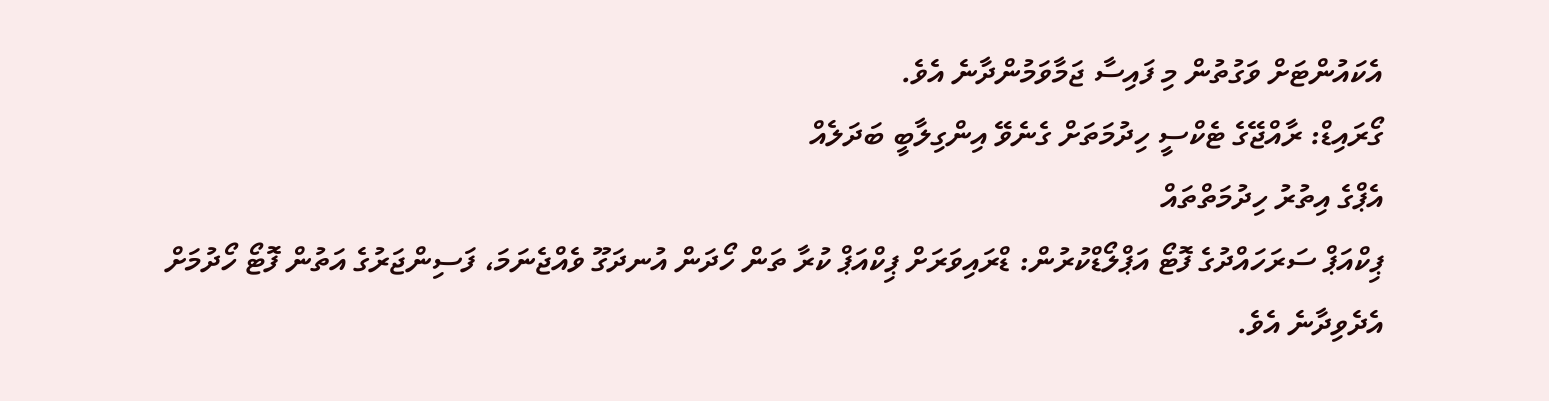އެކައުންޓަށް ވަގުތުން މި ފައިސާ ޖަމާވަމުންދާނެ އެވެ.
ގޯރައިޑް: ރާއްޖޭގެ ޓެކްސީ ހިދުމަތަށް ގެނެވޭ އިންގިލާބީ ބަދަލެއް
އެޕްގެ އިތުރު ހިދުމަތްތައް
ޕިކްއަޕް ސަރަހައްދުގެ ފޮޓޯ އަޕްލޯޑްކުރުން: ޑްރައިވަރަށް ޕިކްއަޕް ކުރާ ތަން ހޯދަން އުނދަގޫ ވެއްޖެނަމަ، ފަސިންޖަރުގެ އަތުން ފޮޓޯ ހޯދުމަށް އެދެވިދާނެ އެވެ.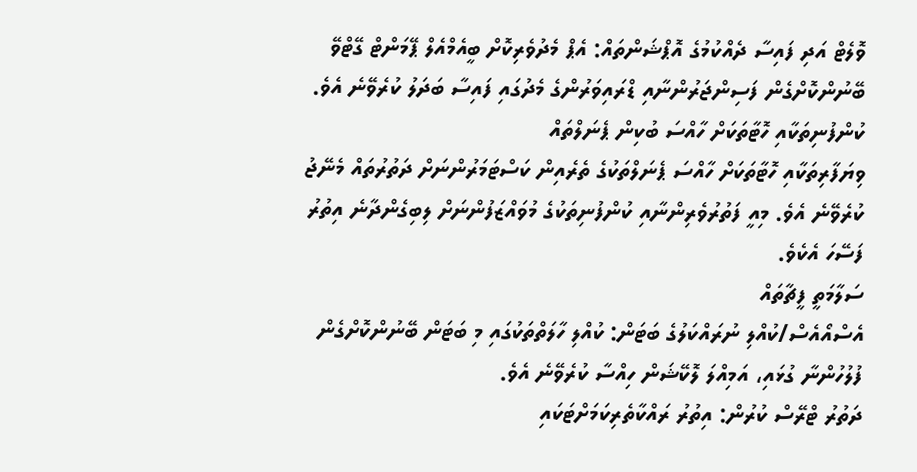ވޮލެޓް އަދި ފައިސާ ދެއްކުމުގެ އޮޕްޝަންތައް: އެޕް މެދުވެރިކޮށް ބީއެމްއެލް ޕޭމަންޓް ގޭޓްވޭ ބޭނުންކޮށްގެން ފަސިންޖަރުންނާއި ޑްރައިވަރުންގެ މެދުގައި ފައިސާ ބަދަލު ކުރެވޭނެ އެވެ.
ކުންފުނިތަކާއި ހޮޓާތަކަށް ހާއްސަ ބުކިން ޕެނަލްތައް
ވިޔަފާރިތަކާއި ހޮޓާތަކަށް ހާއްސަ ޕެނަލްތަކުގެ ތެރެއިން ކަސްޓަމަރުންނަށް ދަތުރުތައް މެނޭޖު ކުރެވޭނެ އެވެ. މިއީ ފަތުރުވެރިންނާއި ކުންފުނިތަކުގެ މުވައްޒަފުންނަށް ލިބިގެންދާނެ އިތުރު ފަސޭހަ އެކެވެ.
ސަލާމަތީ ފީޗާތައް
އެސްއޯއެސް/ކުއްލި ނުރައްކަލުގެ ބަޓަން: ކުއްލި ހާލަތްތަކުގައި މި ބަޓަން ބޭނުންކޮށްގެން ފުލުހުންނާ ގުޅައި، އަމިއްލަ ލޮކޭޝަން ހިއްސާ ކުރެވޭނެ އެވެ.
ދަތުރު ޓްރޭސް ކުރުން: އިތުރު ރައްކާތެރިކަމަށްޓަކައި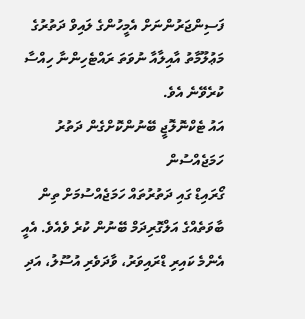ފަސިންޖަރުންނަށް އެމީހުންގެ ލައިވް ދަތުރުގެ މަޢުލޫމާތު އާއިލާއާ ނުވަތަ ރައްޓެހިންނާ ހިއްސާ ކުރެވޭނެ އެވެ.
އައު ޓެކްނޮލޮޖީ ބޭނުންކޮށްގެން ދަތުރު ހަމަޖެއްސުން
ގޯރައިޑް ގައި ދަތުރުތައް ހަމަޖެއްސުމަށް ތިން ބާވަތެއްގެ އަލްގޮރިދަމް ބޭނުން ކުރެ ވެއެވެ. އެއީ އެންމެ ކައިރި ޑްރައިވަރު، ވާދަވެރި އުސޫލު، އަދި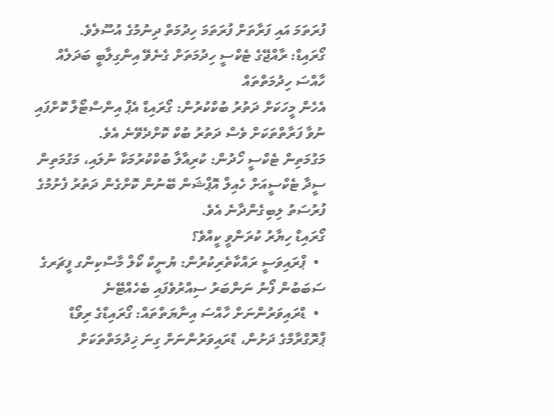ފުރަތަމަ އައި ފަރާތަށް ފުރަތަމަ ހިދުމަތް ދިނުމުގެ އުސޫލެވެ.
ގޯރައިޑް: ރާއްޖޭގެ ޓެކްސީ ހިދުމަތަށް ގެނެވޭ އިންގިލާބީ ބަދަލެއް
ހާއްސަ ހިދުމަތްތައް
އެހެން މީހަކަށް ދަތުރު ބުކްކުރުން: ގޯރައިޑް އެޕް އިންސްޓޯލް ކޮށްފައި ނުވާ ފަރާތްތަކަށް ވެސް ދަތުރު ބުކް ކޮށްދެވޭނެ އެވެ.
މަގުމަތިން ޓެކްސީ ހޯދުން: ކުރިއާލާ ބުކްކުރުމަކާ ނުލައި، މަގުމަތިން ސީދާ ޓެކްސީއަށް ހެއިލް އޮޕްޝަން ބޭނުން ކޮށްގެން ދަތުރު ފެށުމުގެ ފުރުސަތު ލިބިގެންދާނެ އެވެ.
ގޯރައިޑް ހިޔާރު ކުރަންވީ ކީއްވެ؟
  •  ޕްރައިވަސީ ރައްކާތެރިކުރުން: ޔުނީކް ކޯލް މާސްކިންގ ފީޗަރގެ ސަބަބުން ފޯނު ނަންބަރު ސިއްރުވެފައި ބެހެއްޓޭނެ
  •  ޑްރައިވަރުންނަށް ހާއްސަ އިނާޔަތްތައް: ގޯރައިޑްގެ ރިވޯޑް ޕްރޮގްރާމްގެ ދަށުން، ޑްރައިވަރުންނަށް ގިނަ ޚިދުމަތްތަކަށް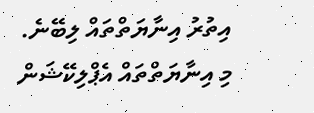އިތުރު އިނާޔަތްތައް ލިބޭނެ. މި އިނާޔަތްތައް އެޕްލިކޭޝަން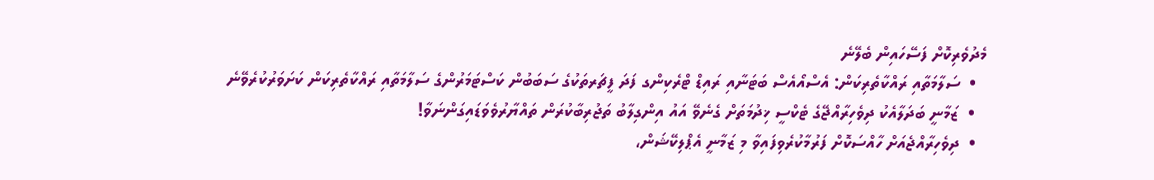މެދުވެރިކޮށް ފަސޭހައިން ބެލޭނެ
  •  ސަލާމަތާއި ރައްކާތެރިކަން: އެސްއޯއެސް ބަޓަނާއި ރައިޑް ޓްރެކިންގ ފަދަ ފީޗަރތަކުގެ ސަބަބުން ކަސްޓަމަރުންގެ ސަލާމަތާއި ރައްކާތެރިކަން ކަށަވަރުކުރެވޭނެ
  •  ޒަމާނީ ބަދަލާއެކު ދިވެހިރާއްޖޭގެ ޓެކްސީ ޚިދުމަތަށް ގެނެވޭ އައު އިންގިލާބު ތަޖުރިބާކުރަން ތައްޔާރުވެވަޑައިގަންނަވާ!
  •  ދިވެހިރާއްޖެއަށް ހާއްސަކޮށް ފަރުމާކުރެވިފައިވާ މި ޒަމާނީ އެޕްލިކޭޝަން،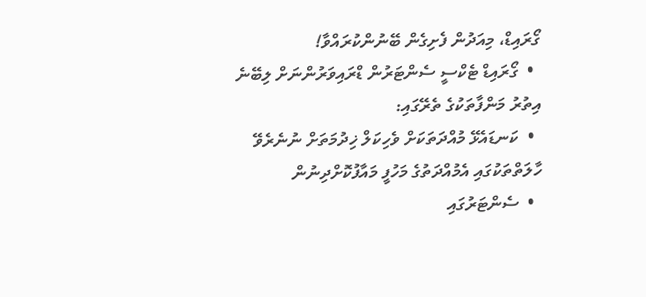ގޯރައިޑް، މިއަދުން ފެށިގެން ބޭނުންކުރައްވާ!
  •  ގޯރައިޑް ޓެކްސީ ސެންޓަރުން ޑްރައިވަރުންނަށް ލިބޭނެ އިތުރު މަންފާތަކުގެ ތެރޭގައި:
  •  ކަނޑައެޅޭ މުއްދަތަކަށް ވެހިކަލް ޚިދުމަތަށް ނުނެރެވޭ ހާލަތްތަކުގައި އެމުއްދަތުގެ މަހުފީ މައާފުކޮށްދިނުން
  •  ސެންޓަރުގައި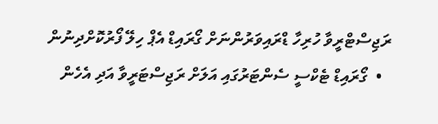ރަޖިސްޓްރީވާ ހުރިހާ ޑްރައިވަރުންނަށް ގޯރައިޑް އެޕް ހިލޭ ފޯރުކޮށްދިނުން
  •  ގޯރައިޑް ޓެކްސީ ސެންޓަރުގައި އަލަށް ރަޖިސްޓަރީވާ އަދި އެހެން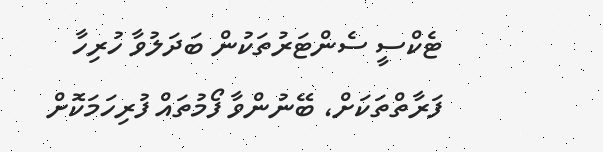ޓެކްސީ ސެންޓަރުތަކުން ބަދަލުވާ ހުރިހާ ފަރާތްތަކަށް، ބޭނުންވާ ފޯމުތައް ފުރިހަމަކޮށް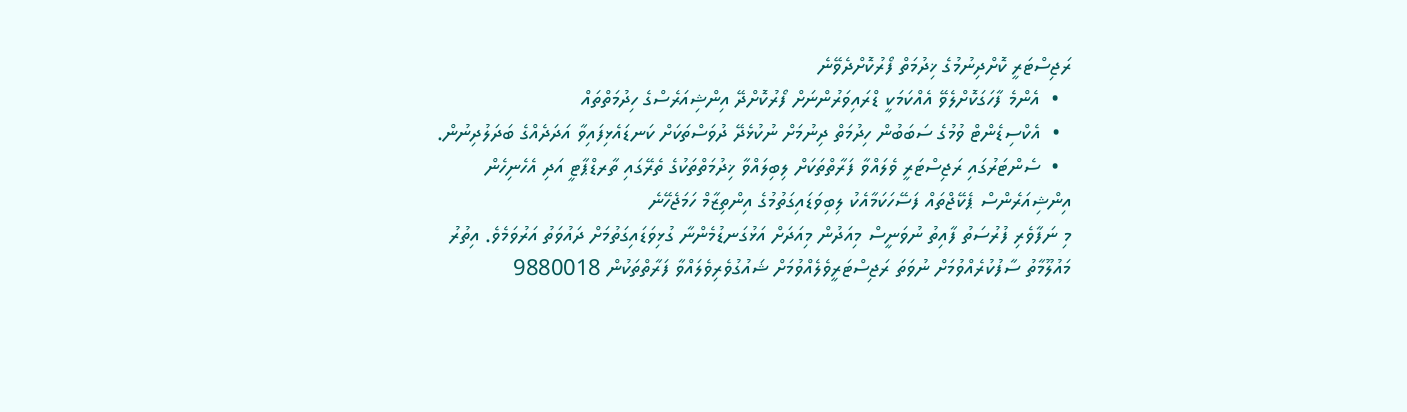ރަޖިސްޓަރީ ކޮށްދިނުމުގެ ޚިދުމަތް ފޯރުކޮށްދެވޭނެ
  •  އެންމެ ފާހަގަކޮށްލެވޭ އެއްކަމަކީ ޑްރައިވަރުންނަށް ފޯރުކޮށްދޭ އިންޝިއަރެސްގެ ހިދުމަތްތައް
  •  އެކްސިޑެންޓް ވުމުގެ ސަބަބުން ހިދުމަތް ދިނުމަށް ނުކުޅެދޭ ދުވަސްތަކަށް ކަނޑައެޅިފައިވާ އަދަދެއްގެ ބަދަލުދިނުން.
  •  ސެންޓަރުގައި ރަޖިސްޓަރީ ވެލައްވާ ފަރާތްތަކަށް ލިބިލައްވާ ޚިދުމަތްތަކުގެ ތެރޭގައި ތާރޑްޕާޓީ އަދި އެހެނިހެން އިންޝިއަރެންސް ޕެކޭޖްތައް ފަސޭހަކަމާއެކު ލިބިވަޑައިގަތުމުގެ އިންތިޒާމް ހަމަޖެހޭނެ
މި ނަފާވެރި ފުރުސަތު ފާއިތު ނުވަނީސް މިއަދުން މިއަދަށް އަޅުގަނޑުމެންނާ ގުޅިވަޑައިގަތުމަށް ދައުވަތު އަރުވަމެވެ. އިތުރު މައުލޫމާތު ސާފުކުރެއްވުމަށް ނުވަތަ ރަޖިސްޓަރީވެލެއްވުމަށް ޝައުގުވެރިވެލައްވާ ފަރާތްތަކުން 9880018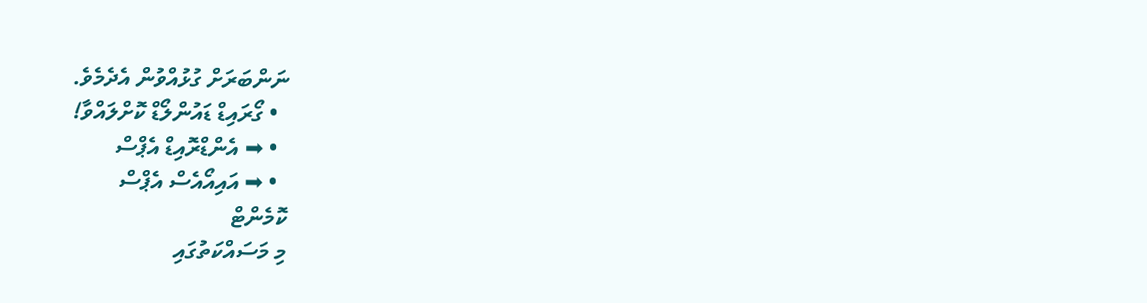ނަންބަރަށް ގުޅުއްވުން އެދެމެވެ.
  • ގޯރައިޑް ޑައުންލޯޑް ކޮށްލައްވާ!
  • ➡ އެންޑްރޮއިޑް އެޕްސް
  • ➡ އައިއޯއެސް އެޕްސް
ކޮމެންޓް
މި މަސައްކަތުގައި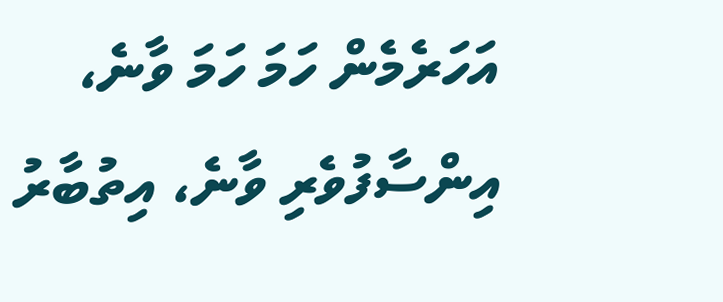އަހަރެމެން ހަމަ ހަމަ ވާނެ، އިންސާފުވެރި ވާނެ، އިތުބާރު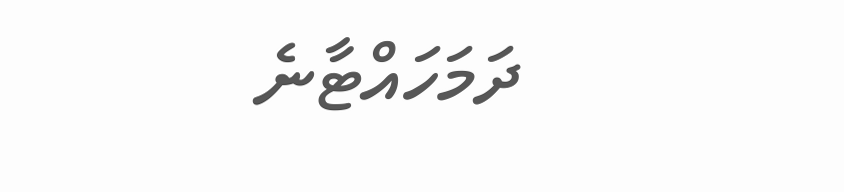ދަމަހައްޓާނެ